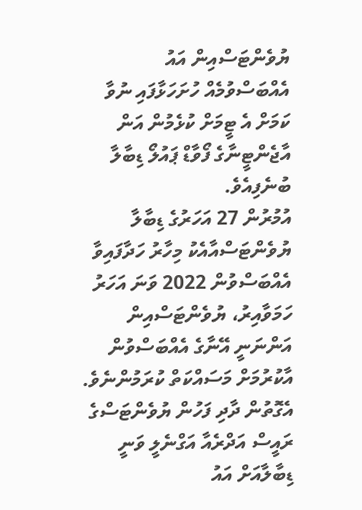ޔުވެންޓަސްއިން އައު އެއްބަސްވުމެއް ހުށަހަޅާފައި ނުވާ ކަމަށް އެ ޓީމަށް ކުޅެމުން އަން އާޖެންޓީނާގެ ފޯވާޑް ޕައުލޯ ޑިބާލާ ބުނެފިއެވެ.
އުމުރުން 27 އަހަރުގެ ޑިބާލާ ޔުވެންޓަސްއާއެކު މިހާރު ހަދާފައިވާ އެއްބަސްވުން 2022 ވަނަ އަހަރު ހަމަވާއިރު، ޔުވެންޓަސްއިން އަންނަނީ އޭނާގެ އެއްބަސްވުން އާކުރުމަށް މަސައްކަތް ކުރަމުންނެވެ.
އެގޮތުން ދާދި ފަހުން ޔުވެންޓަސްގެ ރައީސް އަދްރެއާ އަގްނެލީ ވަނީ ޑިބާލާއަށް އައު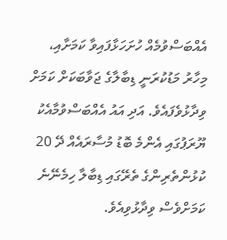އެއްބަސްވުމެއް ހުށަހަޅާފައިވާ ކަމަށާއި، މިހާރު މަޑުކުރަނީ ޑިބާލާގެ ޖަވާބަކަށް ކަމަށް ވިދާޅުވެފައެވެ. އަދި އައު އެއްބަސްވުމާއެކު ޔޫރަޕުގައި އެންމެ ބޮޑު މުސާރައެއް ދޭ 20 ކުޅުންތެރިންގެ ތެރޭގައި ޑިބާލާ ހިމެނޭނެ ކަމަށްވެސް ވިދާޅުވިއެވެ.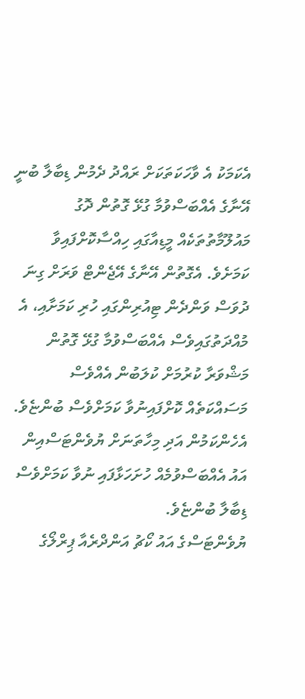އެކަމަކު އެ ވާހަކަތަކަށް ރައްދު ދެމުން ޑިބާލާ ބުނީ އޭނާގެ އެއްބަސްވުމާ ގުޅޭ ގޮތުން ދޮގު މައުލޫމާތުތަކެއް މީޑިއާގައި ހިއްސާކޮށްފައިވާ ކަމަށެވެ. އެގޮތުން އޭނާގެ އޭޖެންޓް ވަރަށް ގިނަ ދުވަސް ވަންދެން ޓިއުރިންގައި ހުރި ކަމަށާއި، އެ މުއްދަތުގައިވެސް އެއްބަސްވުމާ ގުޅޭ ގޮތުން މަޝްވަރާ ކުރުމަށް ކުލަބުން އެއްވެސް މަސައްކަތެއް ކޮށްފައިނުވާ ކަމަށްވެސް ބުންޏެވެ. އެހެންކަމުން އަދި މިހާތަނަށް ޔުވެންޓަސްއިން އައު އެއްބަސްވުމެއް ހުށަހަޅާފައި ނުވާ ކަމަށްވެސް ޑިބާލާ ބުންޏެވެ.
ޔުވެންޓަސްގެ އައު ކޯޗު އަންދްރެއާ ޕިރްލޯގެ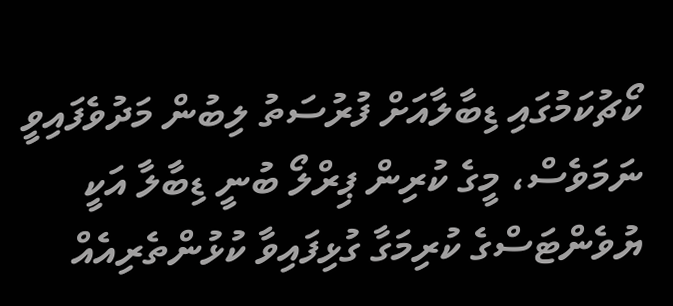ކޯޗުކަމުގައި ޑިބާލާއަށް ފުރުސަތު ލިބުން މަދުވެފައިވީ ނަމަވެސް، މީގެ ކުރިން ޕިރްލޯ ބުނީ ޑިބާލާ އަކީ ޔުވެންޓަސްގެ ކުރިމަގާ ގުޅިފައިވާ ކުޅުންތެރިއެއް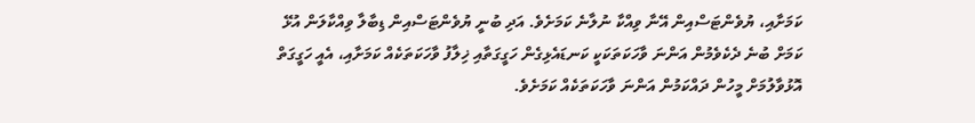ކަމަށާއި، ޔުވެންޓަސްއިން އޭނާ ވިއްކާ ނުލާނެ ކަމަށެވެ. އަދި ބުނީ ޔުވެންޓަސްއިން ޑިބާލާ ވިއްކާލަން އުޅޭ ކަމަށް ބުނެ ދެކެވެމުން އަންނަ ވާހަކަތަކަކީ ކަނޑައެޅިގެން ހަގީގަތާއި ޚިލާފު ވާހަކަތަކެއް ކަމަށާއި، އެއީ ހަގީގަތް އޮޅުވާލުމަށް މީހުން ދައްކަމުން އަންނަ ވާހަކަތަކެއް ކަމަށެވެ.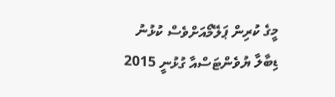މީގެ ކުރިން ޕަލޭމޯއަށްވެސް ކުޅުނު ޑިބާލާ ޔުވެންޓަސްއާ ގުޅުނީ 2015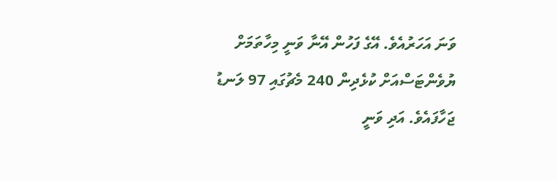ވަނަ އަހަރުއެވެ. އޭގެ ފަހުން އޭނާ ވަނީ މިހާތަމަށް ޔުވެންޓަސްއަށް ކުޅެދިން 240 މެޗުގައި 97 ލަނޑު ޖަހާފައެވެ. އަދި ވަނީ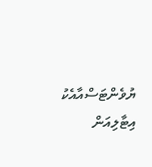ޔުވެންޓަސްއާއެކު އިޓާލިއަން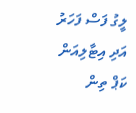ލީގު ފަސް ފަހަރު އަދި އިޓާލިއަން ކަޕް ތިން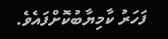ފަހަރު ކާމިޔާބުކޮށްފައެވެ.